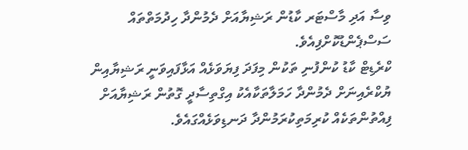ވިސާ އަދި މާސްޓަރ ކާޑުން ރަޝިޔާއަށް ދެމުންދާ ހިދުމަތްތައް ސަސްޕެންޑުކޮށްފިއެވެ.
ކްރެޑިޓް ކާޑު ކުންފުނި ތަކުން މިފަދަ ފިޔަވަޅެއް އަޅާފައިވަނީ ރަޝިޔާއިން ޔުކްރެއިނަށް ދެމުންދާ ހަމަލާތަކާއެކު އިގްތިސާދީ ގޮތުން ރަޝިޔާއަށް ފިއްތުންތަކެއް ކުރިމަތިކުރަމުންދާ ދަނޑިވަޅެއްގައެވެ.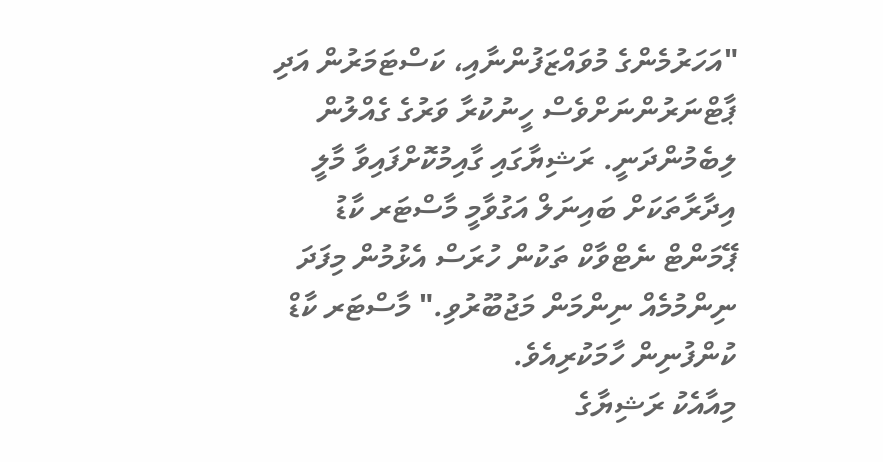"އަހަރުމެންގެ މުވައްޒަފުންނާއި، ކަސްޓަމަރުން އަދި ޕާޓްނަރުންނަށްވެސް ހީނުކުރާ ވަރުގެ ގެއްލުން ލިބެމުންދަނީ. ރަޝިޔާގައި ގާއިމުކޮށްފައިވާ މާލީ އިދާރާތަކަށް ބައިނަލް އަގުވާމީ މާސްޓަރ ކާޑު ޕޭމަންޓް ނެޓްވާކް ތަކުން ހުރަސް އެޅުމުން މިފަދަ ނިންމުމެއް ނިންމަން މަޖުބޫރުވި." މާސްޓަރ ކާޑް ކުންފުނިން ހާމަކުރިއެވެ.
މިއާއެކު ރަޝިޔާގެ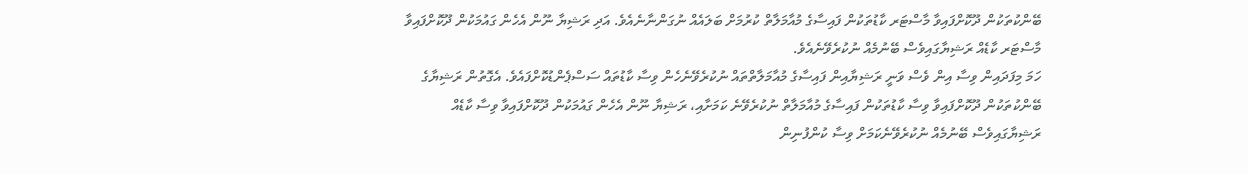ބޭންކުތަކުން ދޫކޮށްފައިވާ މާސްޓަރ ކާޑުތަކުން ފައިސާގެ މުއާމަލާތް ކުރުމަށް ބަލައެއް ނުގަންނާނެއެވެ. އަދި ރަޝިޔާ ނޫން އެހެން ގައުމަކުން ދޫކޮށްފައިވާ މާސްޓަރ ކާޑެއް ރަޝިޔާގައިވެސް ބޭނުމެއް ނުކުރެވޭނެއެވެ.
ހަމަ މިފަދައިން ވިސާ އިން ވެސް ވަނީ ރަޝިޔާއިން ފައިސާގެ މުއާމަލާތްތައް ނުކުރެވޭނެހެން ވިސާ ކާޑުތައް ސަސްޕެންޑުކޮށްފައެވެ. އެގޮތުން ރަޝިޔާގެ ބޭންކުތަކުން ދޫކޮށްފައިވާ ވިސާ ކާޑުތަކުން ފައިސާގެ މުއާމަލާތް ނުކުރެވޭނެ ކަމަށާއި، ރަޝިޔާ ނޫން އެހެން ގައުމަކުން ދޫކޮށްފައިވާ ވިސާ ކާޑެއް ރަޝިޔާގައިވެސް ބޭނުމެއް ނުކުރެވޭނެކަމަށް ވިސާ ކުންފުނިން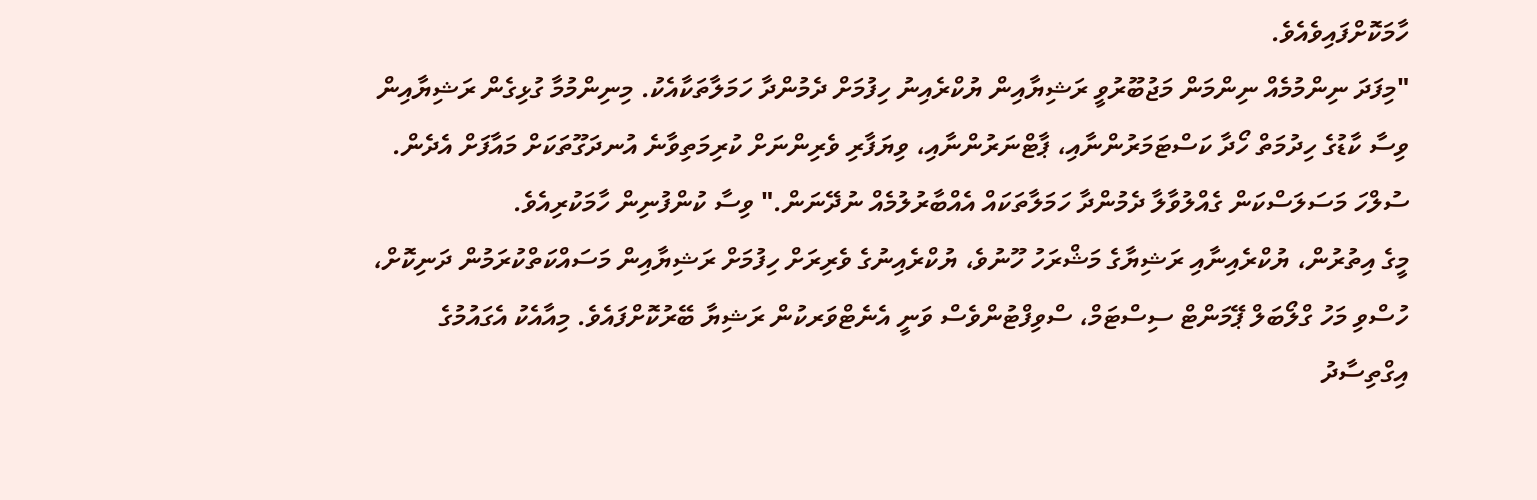ހާމަކޮށްފައިވެއެވެ.
"މިފަދަ ނިންމުމެއް ނިންމަން މަޖުބޫރުވީ ރަޝިޔާއިން ޔުކްރެއިނު ހިފުމަށް ދެމުންދާ ހަމަލާތަކާއެކު. މިނިންމުމާ ގުޅިގެން ރަޝިޔާއިން ވިސާ ކާޑުގެ ހިދުމަތް ހޯދާ ކަސްޓަމަރުންނާއި، ޕާޓްނަރުންނާއި، ވިޔަފާރި ވެރިންނަށް ކުރިމަތިވާނެ އުނދަގޫތަކަށް މައާފަށް އެދެން. ސުލްހަ މަސަލަސްކަން ގެއްލުވާލާ ދެމުންދާ ހަމަލާތަކައް އެއްބާރުލުމެއް ނުދޭނަން." ވިސާ ކުންފުނިން ހާމަކުރިއެވެ.
މީގެ އިތުރުން، ޔުކްރެއިނާއި ރަޝިޔާގެ މަޝްރަހު ހޫނުވެ، ޔުކްރެއިނުގެ ވެރިރަށް ހިފުމަށް ރަޝިޔާއިން މަސައްކަތްކުރަމުން ދަނިކޮށް، ހުސްވި މަހު ގްލޯބަލް ޕޭމަންޓް ސިސްޓަމް، ސްވިފްޓުންވެސް ވަނީ އެނެޓްވަރކުން ރަޝިޔާ ބޭރުކޮށްފައެވެ. މިއާއެކު އެގައުމުގެ އިގްތިސާދު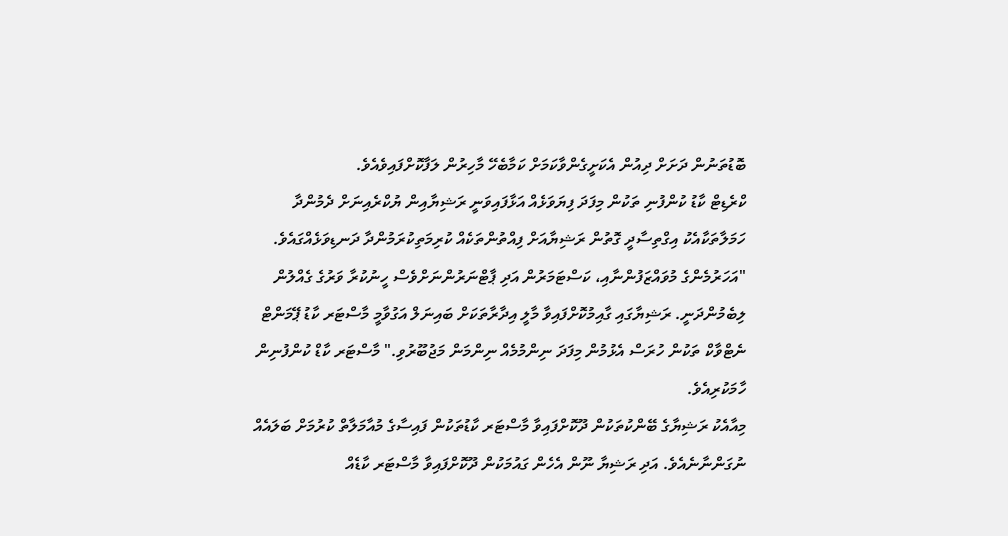ބޮޑުތަނުން ދަށަށް ދިއުން އެކަށީގެންވާކަމަށް ކަމާބެހޭ މާހިރުން ލަފާކޮށްފައިވެއެވެ.
ކްރެޑިޓް ކާޑު ކުންފުނި ތަކުން މިފަދަ ފިޔަވަޅެއް އަޅާފައިވަނީ ރަޝިޔާއިން ޔުކްރެއިނަށް ދެމުންދާ ހަމަލާތަކާއެކު އިގްތިސާދީ ގޮތުން ރަޝިޔާއަށް ފިއްތުންތަކެއް ކުރިމަތިކުރަމުންދާ ދަނޑިވަޅެއްގައެވެ.
"އަހަރުމެންގެ މުވައްޒަފުންނާއި، ކަސްޓަމަރުން އަދި ޕާޓްނަރުންނަށްވެސް ހީނުކުރާ ވަރުގެ ގެއްލުން ލިބެމުންދަނީ. ރަޝިޔާގައި ގާއިމުކޮށްފައިވާ މާލީ އިދާރާތަކަށް ބައިނަލް އަގުވާމީ މާސްޓަރ ކާޑު ޕޭމަންޓް ނެޓްވާކް ތަކުން ހުރަސް އެޅުމުން މިފަދަ ނިންމުމެއް ނިންމަން މަޖުބޫރުވި." މާސްޓަރ ކާޑް ކުންފުނިން ހާމަކުރިއެވެ.
މިއާއެކު ރަޝިޔާގެ ބޭންކުތަކުން ދޫކޮށްފައިވާ މާސްޓަރ ކާޑުތަކުން ފައިސާގެ މުއާމަލާތް ކުރުމަށް ބަލައެއް ނުގަންނާނެއެވެ. އަދި ރަޝިޔާ ނޫން އެހެން ގައުމަކުން ދޫކޮށްފައިވާ މާސްޓަރ ކާޑެއް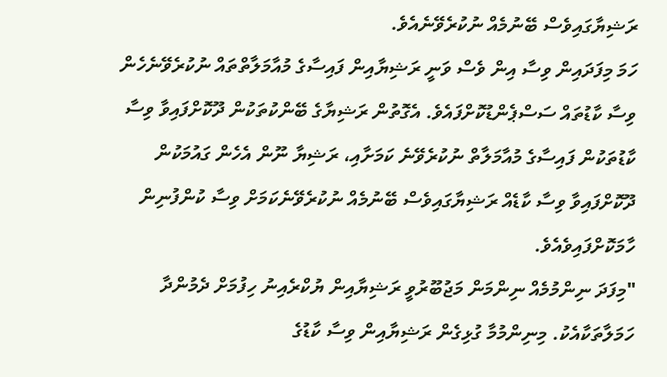ރަޝިޔާގައިވެސް ބޭނުމެއް ނުކުރެވޭނެއެވެ.
ހަމަ މިފަދައިން ވިސާ އިން ވެސް ވަނީ ރަޝިޔާއިން ފައިސާގެ މުއާމަލާތްތައް ނުކުރެވޭނެހެން ވިސާ ކާޑުތައް ސަސްޕެންޑުކޮށްފައެވެ. އެގޮތުން ރަޝިޔާގެ ބޭންކުތަކުން ދޫކޮށްފައިވާ ވިސާ ކާޑުތަކުން ފައިސާގެ މުއާމަލާތް ނުކުރެވޭނެ ކަމަށާއި، ރަޝިޔާ ނޫން އެހެން ގައުމަކުން ދޫކޮށްފައިވާ ވިސާ ކާޑެއް ރަޝިޔާގައިވެސް ބޭނުމެއް ނުކުރެވޭނެކަމަށް ވިސާ ކުންފުނިން ހާމަކޮށްފައިވެއެވެ.
"މިފަދަ ނިންމުމެއް ނިންމަން މަޖުބޫރުވީ ރަޝިޔާއިން ޔުކްރެއިނު ހިފުމަށް ދެމުންދާ ހަމަލާތަކާއެކު. މިނިންމުމާ ގުޅިގެން ރަޝިޔާއިން ވިސާ ކާޑުގެ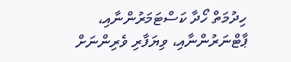ހިދުމަތް ހޯދާ ކަސްޓަމަރުންނާއި، ޕާޓްނަރުންނާއި، ވިޔަފާރި ވެރިންނަށް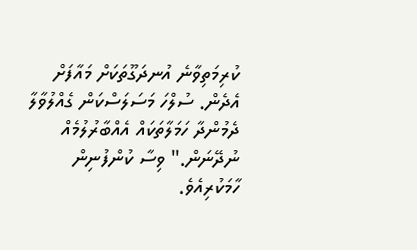ކުރިމަތިވާނެ އުނދަގޫތަކަށް މައާފަށް އެދެން. ސުލްހަ މަސަލަސްކަން ގެއްލުވާލާ ދެމުންދާ ހަމަލާތަކައް އެއްބާރުލުމެއް ނުދޭނަން." ވިސާ ކުންފުނިން ހާމަކުރިއެވެ.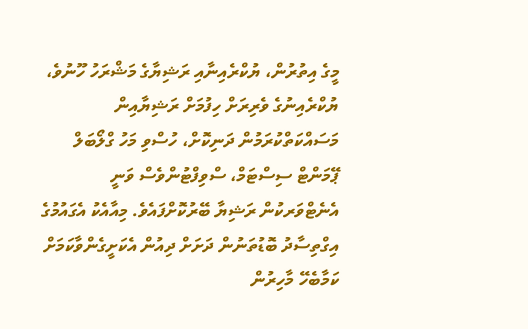މީގެ އިތުރުން، ޔުކްރެއިނާއި ރަޝިޔާގެ މަޝްރަހު ހޫނުވެ، ޔުކްރެއިނުގެ ވެރިރަށް ހިފުމަށް ރަޝިޔާއިން މަސައްކަތްކުރަމުން ދަނިކޮށް، ހުސްވި މަހު ގްލޯބަލް ޕޭމަންޓް ސިސްޓަމް، ސްވިފްޓުންވެސް ވަނީ އެނެޓްވަރކުން ރަޝިޔާ ބޭރުކޮށްފައެވެ. މިއާއެކު އެގައުމުގެ އިގްތިސާދު ބޮޑުތަނުން ދަށަށް ދިއުން އެކަށީގެންވާކަމަށް ކަމާބެހޭ މާހިރުން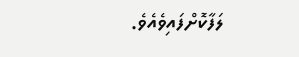ލަފާކޮށްފައިވެއެވެ.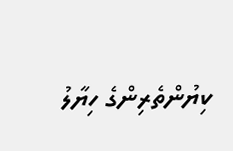ކިޔުންތެރިންގެ ހިޔާލު